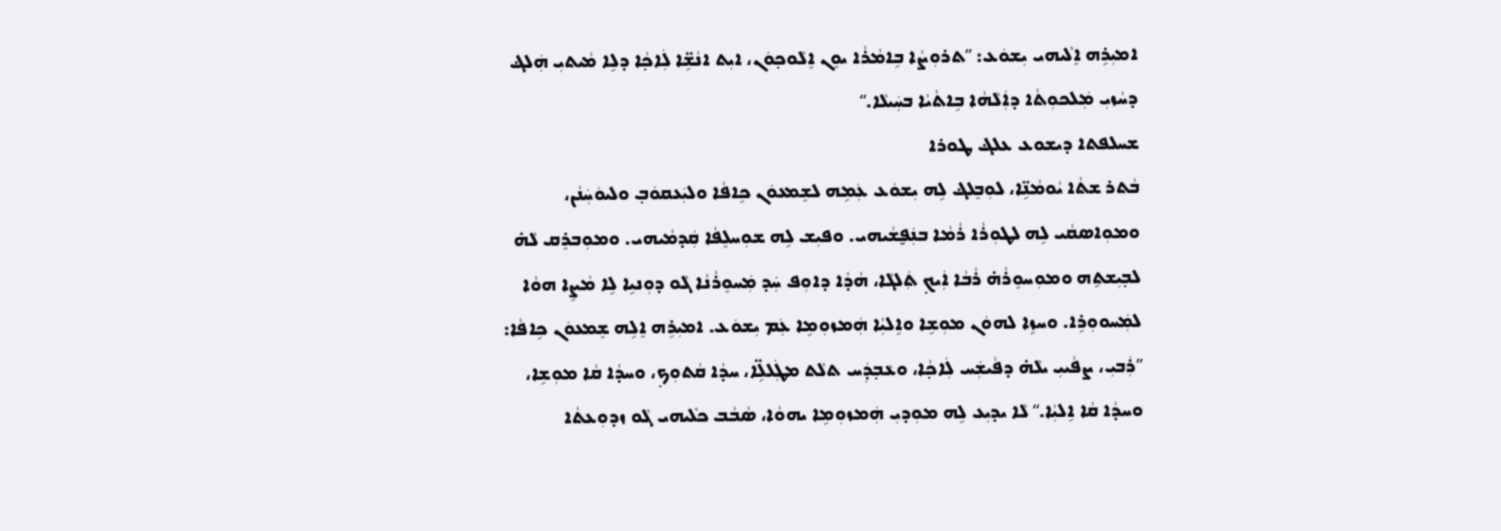ܐܡܝܼܪܹܗ ܐܸܠܵܝܗ‌ܝ ܝܼܫܘܿܥ: ”ܬܪܘܼܨܵܐ ܒܹܐܡܵܪܵܐ ܝܘܸܢ ܐܸܠܵܘܟ݂ܘܿܢ، ܐܝܼܬ ܐܢܵܫܹ̈ܐ ܠܲܐܟ݂ܵܐ ܕܠܹܐ ܡܵܝܬ‌ܝܼ ܗܲܠܔ ܕܚܵܙܝܼ ܡܲܠܟܘܼܬܵ‌ܐ ܕܐܲܠܵܗܵܐ ܒܹܐܬܵܝܵܐ ܒܚܲܝܠܵܐ.“
ܫܚܠܦܬ‌ܐ ܕܝܫܘܥ ܥܠܔ ܛܘܪܐ
ܒܵܬܪ ܫܬܵ‌ܐ ܝܵܘܡܵܢܹ̈ܐ، ܠܘܼܒܸܠܔ ܠܹܗ ܝܼܫܘܿܥ ܥܲܡܹܗ ܠܫܸܡܥܘܿܢ ܟܹܐܦܵܐ ܘܠܝܲܥܩܘܿܒ݂ ܘܠܝܘܿܚܲܢܵܢ، ܘܡܘܼܐܣܩܵܝ ܠܹܗ ܠܛܘܼܪܵܐ ܪܵܡܵܐ ܒܢܲܦ̮ܫܵܝܗ‌ܝ. ܘܦܝܼܫ ܠܹܗ ܫܘܼܚܠܸܦܵܐ ܩܲܕܡܵܝܗ‌ܝ. ܘܡܘܼܒܪܸܩ ܠܵܗ̇ ܠܒ݂ܝܼܫܬܹܗ ܘܡܘܼܚܘܸܪܵܗ̇ ܪܵܒܵܐ ܐܲܝܟ݂ ܬܲܠܓܵܐ، ܗܵܕܵܐ ܕܐܘܼܦ ܚܲܕ ܡܲܚܘܸܪܵܢܵܐ ܓܵܘ ܕܘܼܢܝܹܐ ܠܹܐ ܡܵܨܹܐ ܗܘܵܐ ܠܡܲܚܘܘܼܪܹܐ. ܘܚܙܹܐ ܠܗܘܿܢ ܡܘܼܫܹܐ ܘܐܹܠܝܼܵܐ ܗܲܡܙܘܼܡܹܐ ܥܲܡ ܝܼܫܘܿܥ. ܐܡܝܼܪܹܗ ܐܸܠܹܗ ܫܸܡܥܘܿܢ ܟܹܐܦܵܐ: ”ܪܲܒܝܼ، ܨܦܵܝܝܼ ܝܠܵܗ̇ ܕܦܵܝܫܲܚ ܠܲܐܟ݂ܵܐ، ܘܥܵܒ݂ܕܲܚ ܬܠܵܬ ܡܛܲܠܠܹ̈ܐ، ܚܕܵܐ ܩܵܬܘܼܟ݂، ܘܚܕܵܐ ܩܵܐ ܡܘܼܫܹܐ، ܘܚܕܵܐ ܩܵܐ ܐܹܠܝܼܵܐ.“ ܠܵܐ ܝܕܝܼܥ ܠܹܗ ܡܘܼܕܝܼ ܗܲܡܙܘܼܡܹܐ ܝܗܘܵܐ، ܣܵܒܵܒ ܟܠܵܝܗ‌ܝ ܓܵܘ ܙܕܘܼܥܬܵ‌ܐ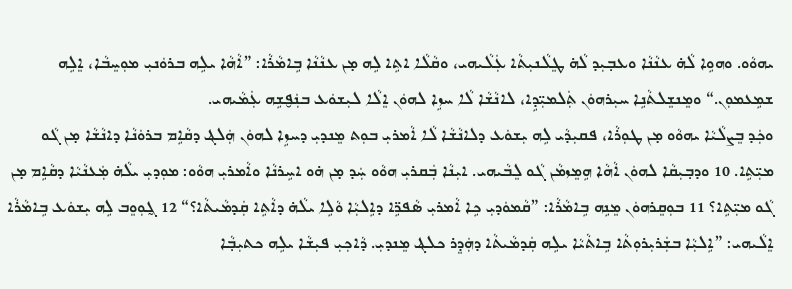ܝܗܘܵܘ. ܘܗܘܹܐ ܠܵܗ̇ ܥܢܵܢܵܐ ܘܥܒ݂ܝܼܕ ܠܵܗ̇ ܛܸܠܵܢܝܼܬܵ‌ܐ ܥܲܠܵܝܗ‌ܝ، ܘܩܵܠܵܐ ܐܬܹ‌ܐ ܠܹܗ ܡ̣ܢ ܥܢܵܢܵܐ ܒܹܐܡܵܪܵܐ: ”ܐܵܗܵܐ ܝܠܹܗ ܒܪܘܿܢܝܼ ܡܘܼܚܸܒܵܐ، ܐܸܠܹܗ ܫܡܹܥܡܘܼܢ.“ ܘܡܸܢܫܸܠܬܵܢܹܐ ܚܝܼܪܗܘܿܢ ܬܲܠܡܝܼ̈ܕܹܐ، ܠܐܢܵܫܵܐ ܠܵܐ ܚܙܹܐ ܠܗܘܿܢ ܐܸܠܵܐ ܠܝܼܫܘܿܥ ܒܢܲܦ̮ܫܹܗ ܥܲܡܵܝܗ‌ܝ.
ܘܟܲܕ ܒܸܨܠܵܝܵܐ ܝܗܘܵܘ ܡ̣ܢ ܛܘܼܪܵܐ، ܦܩܝܼܕܵܝ ܠܹܗ ܝܼܫܘܿܥ ܕܠܐܢܵܫܵܐ ܠܵܐ ܐܵܡܪܝܼ ܒܘܼܬ ܡܸܢܕܝܼ ܕܚܙܹܐ ܠܗܘܿܢ ܗܲܠܔ ܕܩܵܐܹܡ ܒܪܘܿܢܵܐ ܕܐܢܵܫܵܐ ܡ̣ܢ ܓܵܘ ܡܝܼ̈ܬܹ‌ܐ. 10 ܘܕܒ݂ܝܼܩܵܐ ܠܗܘܿܢ ܐܵܗܵܐ ܗܹܡܸܙܡܵܢ ܓܵܘ ܠܸܒܵܝܗ‌ܝ. ܐܝܼܢܵܐ ܒܲܩܪܝܼ ܗܘܵܘ ܚܲܕ ܡ̣ܢ ܗ̇ܘ ܐܚܹܪܢܵܐ ܘܐܵܡܪܝܼ ܗܘܵܘ: ܡܘܼܕܝܼ ܝܠܵܗ̇ ܡܲܥܢܵܝܵܐ ܕܩܵܐܹܡ ܡ̣ܢ ܓܵܘ ܡܝܼ̈ܬܹ‌ܐ؟ 11 ܒܘܼܩܸܪܗܘܿܢ ܡܸܢܹܗ ܒܹܐܡܵܪܵܐ: ”ܩܵܡܘܿܕܝܼ ܟܹܐ ܐܵܡܪܝܼ ܣܵܦܪܹ̈ܐ ܕܐܹܠܝܼܵܐ ܘܵܠܹܐ ܝܠܵܗ̇ ܕܐܵܬܹ‌ܐ ܩܲܕܡܵܝܬܵ‌ܐ؟“ 12 ܓ̰ܘܼܘܸܒ ܠܹܗ ܝܼܫܘܿܥ ܒܹܐܡܵܪܵܐ ܐܸܠܵܝܗ‌ܝ: ”ܐܹܠܝܼܵܐ ܒܫܲܪܝܼܪܘܼܬܵ‌ܐ ܒܹܐܬܵܝܵܐ ܝܠܹܗ ܩܲܕܡܵܝܬܵ‌ܐ ܕܗܲܕܸܪ ܟܠܔ ܡܸܢܕܝܼ. ܕܵܐܟ݂ܝܼ ܦܝܼܫܵܐ ܝܠܹܗ ܟܬܝܼܒ݂ܵܐ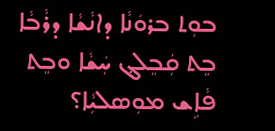ܒܘܼܬ ܒܪܘܿܢܵܐ ܕܐܢܵܫܵܐ ܕܪܵܒܵܐ ܒܸܬ ܩܲܒܸܠܔ ܚܲܫܵܐ ܘܒܸܬ ܦܵܐܹܫ ܡܘܼܣܠܝܼܵܐ؟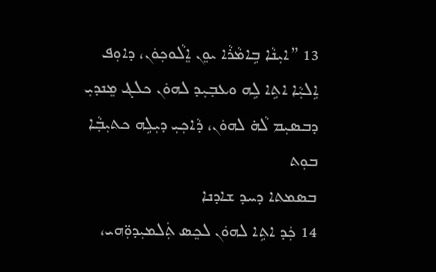13 ”ܐܝܼܢܵܐ ܒܹܐܡܵܪܵܐ ܝܘܸܢ ܐܸܠܵܘܟ݂ܘܿܢ، ܕܐܘܼܦ ܐܹܠܝܼܵܐ ܐܬܹ‌ܐ ܠܹܗ ܘܥܒ݂ܝܼܕ ܠܗܘܿܢ ܟܠܔ ܡܸܢܕܝܼ ܕܒܣܝܼܡ ܠܵܗ̇ ܠܗܘܿܢ، ܕܵܐܟ݂ܝܼ ܕܝܼܠܹܗ ܟܬܝܼܒ݂ܵܐ ܒܘܼܬ
ܒܣܡܬ‌ܐ ܕܚܕ ܫܐܕܢܐ
14 ܟܲܕ ܐܬܹ‌ܐ ܠܗܘܿܢ ܠܟܸܣ ܬܲܠܡܝܼܕܘܼ̈ܗ‌ܝ،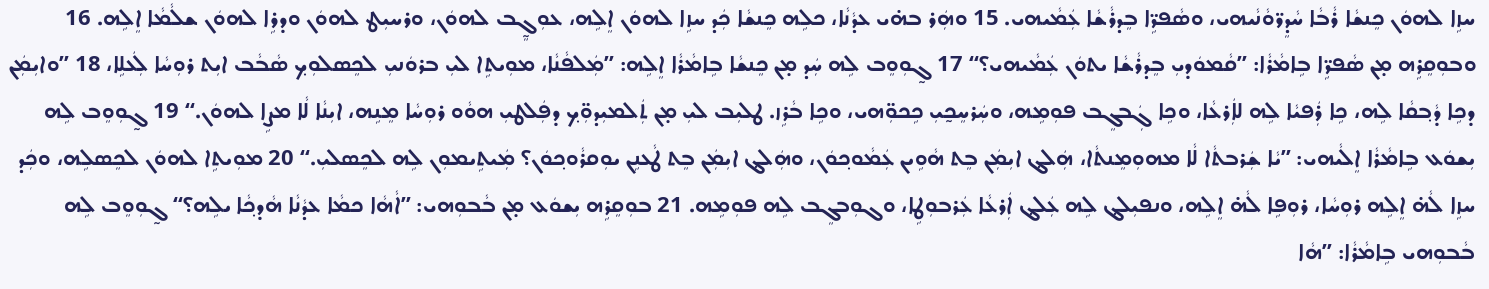ܚܙܹܐ ܠܗܘܿܢ ܟܸܢܫܵܐ ܪܵܒܵܐ ܚܵܕܸܪ̈ܘܵܢܵܝܗ‌ܝ، ܘܣܵܦܪܹ̈ܐ ܒܸܕܪܵܫܵܐ ܥܲܡܵܝܗ‌ܝ. 15 ܘܗܲܪ ܒܗ̇ܝ ܥܕܵܢܵܐ، ܟܠܹܗ ܟܸܢܫܵܐ ܟܲܕ ܚܙܹܐ ܠܗܘܿܢ ܐܸܠܹܗ، ܥܘܼܓ̰ܸܒ ܠܗܘܿܢ، ܘܪܚܝܼܛ ܠܗܘܿܢ ܘܕܪܹܐ ܠܗܘܿܢ ܫܠܵܡܵܐ ܐܸܠܹܗ. 16 ܘܒܘܼܩܸܪܹܗ ܡ̣ܢ ܣܵܦܪܹ̈ܐ ܒܹܐܡܵܪܵܐ: ”ܩܵܡܘܿܕܝܼ ܒܸܕܪܵܫܵܐ ܝܬܘܿܢ ܥܲܡܵܝܗ‌ܝ؟“ 17 ܓ̰ܘܼܘܸܒ ܠܹܗ ܚܲܕ ܡ̣ܢ ܟܸܢܫܵܐ ܒܹܐܡܵܪܵܐ ܐܸܠܹܗ: ”ܡܲܠܦܵܢܵܐ، ܡܘܼܝܬܹ‌ܐ ܠܝܼ ܒܪܘܿܢܝܼ ܠܟܸܣܠܘܼܟ݂ ܣܵܒܵܒ ܐܝܼܬ ܪܘܼܚܵܐ ܠܲܥܠܹܐ، 18 ”ܘܐܝܼܡܲܢ ܕܟܹܐ ܕܵܒ݂ܩܵܐ ܠܹܗ، ܟܹܐ ܪܲܦܝܵܐ ܠܹܗ ܠܐܲܪܥܵܐ، ܘܟܹܐ ܓܲܒܓܸܒ ܦܘܼܡܹܗ، ܘܚܲܪܚܸܟ̰ܝܼ ܟܹܟܘܼ̈ܗ‌ܝ، ܘܟܹܐ ܒܵܪܹܙ. ܛܠܝܼܒ ܠܝܼ ܡ̣ܢ ܬܲܠܡܝܼܕܘܼ̈ܟ݂ ܕܦܲܠܛܝܼ ܗܘܵܘ ܪܘܼܚܵܐ ܡܸܢܹܗ، ܐܝܼܢܵܐ ܠܵܐ ܡܨܹܐ ܠܗܘܿܢ.“ 19 ܓ̰ܘܼܘܸܒ ܠܹܗ ܝܼܫܘܿܥ ܒܹܐܡܵܪܵܐ ܐܸܠܵܝܗ‌ܝ: ”ܝܵܐ ܫܲܪܒܬܵ‌ܐ ܠܵܐ ܡܗܘܼܡܸܢܬܵ‌ܐ، ܗܲܠܔ ܐܝܼܡܲܢ ܒܸܬ ܗܵܘܹܝܢ ܥܲܡܵܘܟ݂ܘܿܢ، ܘܗܲܠܔ ܐܝܼܡܲܢ ܒܸܬ ܛܵܥܢܹܢ ܝܘܼܩܪܵܘܟ݂ܘܿܢ؟ ܡܲܝܬܹܝܡܘܼܢ ܠܹܗ ܠܟܸܣܠܝܼ.“ 20 ܡܘܼܝܬܹ‌ܐ ܠܗܘܿܢ ܠܟܸܣܠܹܗ، ܘܟܲܕ ܚܙܹܐ ܠܵܗ̇ ܐܸܠܹܗ ܪܘܼܚܵܐ، ܪܘܼܦܹܐ ܠܵܗ̇ ܐܸܠܹܗ، ܘܢܦܝܼܠܔ ܠܹܗ ܥܲܠܔ ܐܲܪܥܵܐ ܥܲܪܒܘܼܛܹܐ، ܘܓܘܼܒܓܸܒ ܠܹܗ ܦܘܼܡܹܗ. 21 ܒܘܼܩܸܪܹܗ ܝܼܫܘܿܥ ܡ̣ܢ ܒܵܒܘܼܗ‌ܝ: ”ܐܵܗܵܐ ܟܡܵܐ ܥܕܵܢܵܐ ܗܵܕܟ݂ܵܐ ܝܠܹܗ؟“ ܓ̰ܘܼܘܸܒ ܠܹܗ ܒܵܒܘܼܗ‌ܝ ܒܹܐܡܵܪܵܐ: ”ܗܵܐ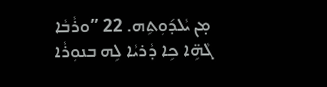ܡ̣ܢ ܝܵܠܕ݇ܘܼܬܹܗ. 22 ”ܘܪܵܒܵܐ ܓܵܗܹ̈ܐ ܟܹܐ ܕܵܪܝܵܐ ܠܹܗ ܒܢܘܼܪܵܐ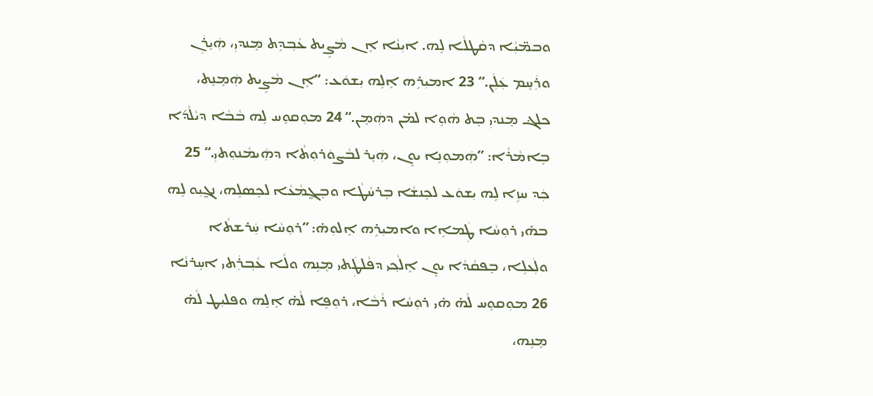ܘܒܡ̈ܝܼܵܐ ܕܩܵܛܠܵܐ ܠܹܗ. ܐܝܼܢܵܐ ܐܸܢ ܡܵܨܹܝܬ ܥܵܒ݂ܕܹܬ ܡܸܢܕܝܼ، ܗܲܝܸܪܲܢ ܘܪܲܚܸܡ ܥܲܠܲܢ.“ 23 ܐܡܝܼܪܹܗ ܐܸܠܹܗ ܝܼܫܘܿܥ: ”ܐܸܢ ܡܵܨܹܝܬ ܗܲܡܸܢܸܬ، ܟܠܔ ܡܸܢܕܝܼ ܒܸܬ ܗܵܘܹܐ ܠܡ̇ܢ ܕܗܲܡܸܢ.“ 24 ܡܘܼܩܘܸܚ ܠܹܗ ܒܵܒܵܐ ܕܝܵܠܵܕ݇ܐ ܒܹܐܡܵܪܵܐ: ”ܗܲܡܘܼܢܹܐ ܝܘܸܢ، ܗܲܝܸܪ ܠܒܵܨܘܿܪܘܼܬܵ‌ܐ ܕܗܲܝܡܵܢܘܼܬ‌ܝܼ.“ 25 ܟܲܕ ܚܙܹܐ ܠܹܗ ܝܼܫܘܿܥ ܠܟܸܢܫܵܐ ܒܸܪܚܵܛܵܐ ܘܒܸܓ̰ܡܵܥܵܐ ܠܟܸܣܠܹܗ، ܢܓ̰ܝܼܘ ܠܹܗ ܒܗ̇ܝ ܪܘܼܚܵܐ ܛܲܡܐܹܐ ܘܐܡܝܼܪܹܗ ܐܸܠܘܼܗ̇: ”ܪܘܼܚܵܐ ܚܲܪܫܬܵ‌ܐ ܘܠܲܥܠܹܐ، ܒܸܦܩܵܕܵܐ ܝܘܸܢ ܐܸܠܵܟ݂ܝ ܕܦܵܠܛܲܬ‌ܝ ܡܸܢܹܗ ܘܠܵܐ ܥܵܒ݂ܪܲܬ‌ܝ ܐܚܹܪܢܵܐ 26 ܡܘܼܩܘܸܚ ܠܵܗ̇ ܗ̇ܝ ܪܘܼܚܵܐ ܪܵܒܵܐ، ܪܘܼܦܹܐ ܠܵܗ̇ ܐܸܠܹܗ ܘܦܠܝܼܛ ܠܵܗ̇ ܡܸܢܹܗ،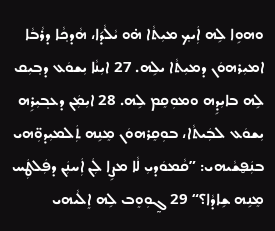ܘܗܘܹܐ ܠܹܗ ܐܲܝܟ݂ ܡܝܼܬܵ‌ܐ ܗ̇ܘ ܝܵܠܵܕ݇ܐ، ܗܵܕܟ݂ܵܐ ܕܪܵܒܵܐ ܐܡܝܼܪܗܘܿܢ ܕܡܝܼܬܵ‌ܐ ܝܠܹܗ. 27 ܐܝܼܢܵܐ ܝܼܫܘܿܥ ܕܒ݂ܝܼܩ ܠܹܗ ܒܐܝܼܕܹܗ ܘܡܘܼܩܸܡ ܠܹܗ. 28 ܐܝܼܡܲܢ ܕܥܒ݂ܝܼܪܹܗ ܝܼܫܘܿܥ ܠܒܲܝܬܵ‌ܐ، ܒܘܼܩܸܪܗܘܿܢ ܡܸܢܹܗ ܬܲܠܡܝܼܕܘܼ̈ܗ‌ܝ ܒܢܲܦ̮ܫܵܝܗ‌ܝ: ”ܩܵܡܘܿܕܝܼ ܠܵܐ ܡܨܹܐ ܠܲܢ ܐܲܚܢܲܢ ܕܦܲܠܛܲܚ ܡܸܢܹܗ ܫܹܐܕܵܐ؟“ 29 ܓ̰ܘܼܘܸܒ ܠܹܗ ܐܸܠܵܝܗ‌ܝ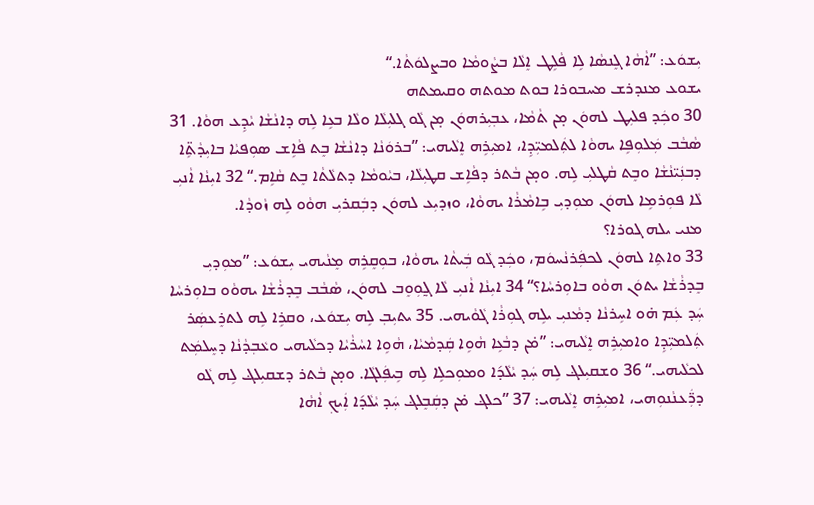ܝܼܫܘܿܥ: ”ܐܵܗܵܐ ܓܸܢܣܵܐ ܠܹܐ ܦܵܠܹܛ ܐܸܠܵܐ ܒܨܵܘܡܵܐ ܘܒܨܠܘܿܬܵ‌ܐ.“
ܝܫܘܥ ܡܢܕܪܫ ܡܚܒܘܪܐ ܒܘܬ ܡܘܬܗ ܘܩܝܡܬܗ
30 ܘܟܲܕ ܦܠܝܼܛ ܠܗܘܿܢ ܡ̣ܢ ܬܵܡܵܐ، ܥܒ݂ܝܼܪܗܘܿܢ ܡ̣ܢ ܓܵܘ ܓܠܝܼܠܵܐ ܘܠܵܐ ܒܥܹܐ ܠܹܗ ܕܐܢܵܫܵܐ ܝܵܕܹܥ ܗܘܵܐ. 31 ܣܵܒܵܒ ܡܲܠܘܼܦܹܐ ܝܗܘܵܐ ܠܬܲܠܡܝܼ̈ܕܹܐ، ܐܡܝܼܪܹܗ ܐܸܠܵܝܗ‌ܝ: ”ܒܪܘܿܢܵܐ ܕܐܢܵܫܵܐ ܒܸܬ ܦܵܐܹܫ ܣܘܼܦܝܵܐ ܒܐܝܼܕܵܬܹ̈‌ܐ ܕܒܢܲܝ̈ܢܵܫܵܐ ܘܒܸܬ ܩܵܛܠܝܼ ܠܹܗ. ܘܡ̣ܢ ܒܵܬܪ ܕܦܵܐܹܫ ܩܛܝܼܠܵܐ، ܒܝܵܘܡܵܐ ܕܬܠܵܬܵ‌ܐ ܒܸܬ ܩܵܐܹܡ.“ 32 ܐܝܼܢܵܐ ܐܵܢܝܼ ܠܵܐ ܦܘܼܪܡܹܐ ܠܗܘܿܢ ܡܘܼܕܝܼ ܒܹܐܡܵܪܵܐ ܝܗܘܵܐ، ܘܙܕܝܼܥ ܠܗܘܿܢ ܕܒܲܩܪܝܼ ܗܘܵܘ ܠܹܗ ܙܵܘܕܵܐ.
ܡܢܝ ܝܠܗ ܓܘܪܐ؟
33 ܘܐܬܹ‌ܐ ܠܗܘܿܢ ܠܟܦܲܪܢܵܚܘܿܡ، ܘܟܲܕ ܓܵܘ ܒܲܝܬܵ‌ܐ ܝܗܘܵܐ، ܒܘܼܩܸܪܹܗ ܡܸܢܵܝܗ‌ܝ ܝܼܫܘܿܥ: ”ܡܘܼܕܝܼ ܒܸܕܪܵܫܵܐ ܝܬܘܿܢ ܗܘܵܘ ܒܐܘܼܪܚܵܐ؟“ 34 ܐܝܼܢܵܐ ܐܵܢܝܼ ܠܵܐ ܓ̰ܘܼܘܸܒ ܠܗܘܿܢ، ܣܵܒܵܒ ܒܸܕܪܵܫܵܐ ܝܗܘܵܘ ܒܐܘܼܪܚܵܐ ܚܲܕ ܥܲܡ ܗ̇ܘ ܐܚܹܪܢܵܐ ܕܡܵܢܝܼ ܝܠܹܗ ܓܘܼܪܵܐ ܓܵܘܵܝܗ‌ܝ. 35 ܝܬܝܼܒ݂ ܠܹܗ ܝܼܫܘܿܥ، ܘܩܪܹܐ ܠܹܗ ܠܬܪܸܥܣܲܪ ܬܲܠܡܝܼ̈ܕܹܐ ܘܐܡܝܼܪܹܗ ܐܸܠܵܝܗ‌ܝ: ”ܡ̇ܢ ܕܒܵܥܹܐ ܗܵܘܹܐ ܩܲܕܡܵܝܵܐ، ܗܵܘܹܐ ܐܚܵܪܵܝܵܐ ܕܟܠܵܝܗ‌ܝ ܘܥܵܒ݂ܕܵܢܵܐ ܕܚܸܠܡܲܬ ܠܟܠܵܝܗ‌ܝ.“ 36 ܘܫܩܝܼܠܔ ܠܹܗ ܚܲܕ ܝܵܠܵܕ݇ܐ ܘܡܘܼܟܠܹܐ ܠܹܗ ܒܹܝܦܲܠܓܵܐ. ܘܡ̣ܢ ܒܵܬܪ ܕܫܩܝܼܠܔ ܠܹܗ ܓܵܘ ܕܪ̈ܲܥܢܵܢܘܼܗ‌ܝ، ܐܡܝܼܪܹܗ ܐܸܠܵܝܗ‌ܝ: 37 ”ܟܠܔ ܡ̇ܢ ܕܩܲܒܸܠܔ ܚܲܕ ܝܵܠܵܕ݇ܐ ܐܲܝܟ݂ ܐܵܗܵܐ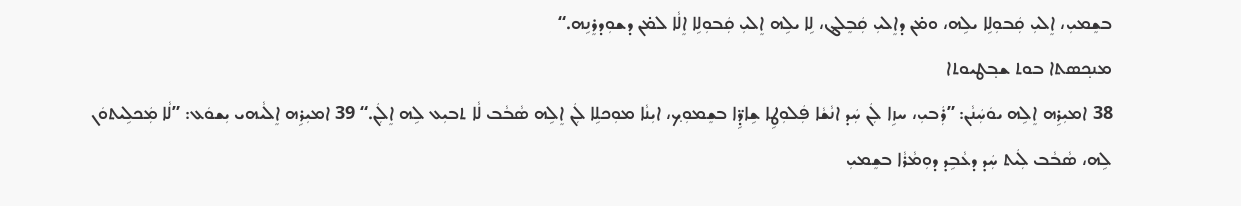ܒܫܸܡܝܼ، ܐܸܠܝܼ ܩܲܒܘܼܠܹܐ ܝܠܹܗ، ܘܡ̇ܢ ܕܐܸܠܝܼ ܩܲܒܸܠܔ، ܠܹܐ ܝܠܹܗ ܐܸܠܝܼ ܩܲܒܘܼܠܹܐ ܐܸܠܵܐ ܠܡ̇ܢ ܕܫܘܼܕܪܸܢܹܗ.“
ܡܢܟ݂ܣܬ‌ܐ ܒܘܬ ܫܒ݂ܛܝܘܬ‌ܐ
38 ܐܡܝܼܪܹܗ ܐܸܠܹܗ ܝܘܿܚܲܢܵܢ: ”ܪܲܒܝܼ، ܚܙܹܐ ܠܲܢ ܚܲܕ ܐܢܵܫܵܐ ܦܲܠܘܼܛܹܐ ܫܹܐܕܹ̈ܐ ܒܫܸܡܘܼܟ݂، ܐܝܼܢܵܐ ܡܘܼܟܠܹܐ ܠܲܢ ܐܸܠܹܗ ܣܵܒܵܒ ܠܵܐ ܬܒܝܼܥ ܠܹܗ ܐܸܠܲܢ.“ 39 ܐܡܝܼܪܹܗ ܐܸܠܵܝܗ‌ܝ ܝܼܫܘܿܥ: ”ܠܵܐ ܡܲܟܠܹܝܬܘܿܢ ܠܹܗ، ܣܵܒܵܒ ܠܲܝܬ ܚܲܕ ܕܥܵܒܹܕ ܕܘܼܡܵܪܵܐ ܒܫܸܡܝܼ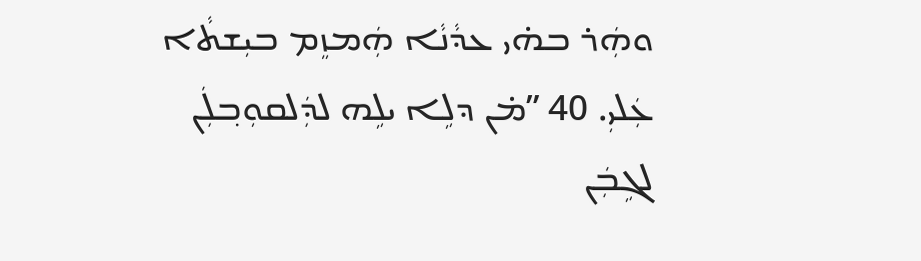ܘܗܲܪ ܒܗ̇ܝ ܥܕܵܢܵܐ ܗܲܡܙܸܡ ܒܝܼܫܬܵ‌ܐ ܥܲܠܝܼ. 40 ”ܡ̇ܢ ܕܠܹܐ ܝܠܹܗ ܠܕܲܠܩܘܼܒ݂ܠܲܢ ܠܓܹܒܲܢ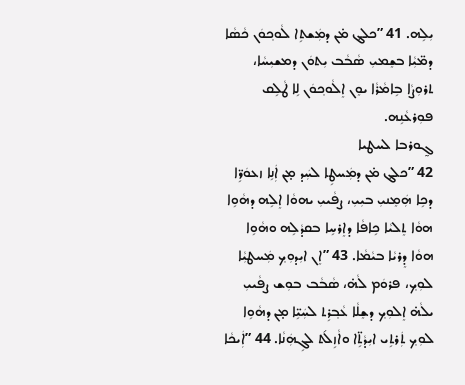ܝܼܠܹܗ. 41 ”ܟܠܔ ܡ̇ܢ ܕܡܲܫܬܹ‌ܐ ܠܵܘܟ݂ܘܿܢ ܟܵܣܵܐ ܕܡ̈ܝܼܵܐ ܒܫܸܡܝܼ ܣܵܒܵܒ ܝܼܬܘܿܢ ܕܡܫܝܼܚܵܐ، ܬܪܘܼܨܵܐ ܒܹܐܡܵܪܵܐ ܝܘܸܢ ܐܸܠܵܘܟ݂ܘܿܢ ܠܹܐ ܛܵܠܹܩ ܦܘܼܪܥܵܢܹܗ.
ܓ̰ܘܪܒܐ ܠܚܛܝܐ
42 ”ܟܠܔ ܡ̇ܢ ܕܡܲܚܛܹܐ ܠܚܲܕ ܡ̣ܢ ܐܲܢܹܐ ܙܥܘܿܪܹ̈ܐ ܕܟܹܐ ܗܲܡܸܢܝܼ ܒܝܼܝܼ، ܨܦܵܝܝܼ ܝܗܘܵܐ ܐܸܠܹܗ ܕܗܵܘܹܐ ܗܘܵܐ ܬܸܠܝܵܐ ܟܹܐܦܵܐ ܕܐܸܪܚܹܐ ܒܩܕܵܠܹܗ ܘܗܵܘܹܐ ܗܘܵܐ ܕܸܪܝܵܐ ܒܝܵܡܵܐ. 43 ”ܐܸܢ ܐܝܼܕܘܼܟ݂ ܡܲܚܛܝܼܵܐ ܠܘܼܟ݂، ܦܪܘܿܡ ܠܵܗ̇، ܣܵܒܵܒ ܒܘܼܫ ܨܦܵܝܝܼ ܝܠܵܗ̇ ܐܸܠܘܼܟ݂ ܕܫܸܠܵܐ ܥܵܒ݂ܪܹܬ ܠܚܲܝܹ̈ܐ ܡ̣ܢ ܕܗܵܘܹܐ ܠܘܼܟ݂ ܬܲܪܬܹܝ ܐܝܼܕܵܬܹ̈‌ܐ ܘܐܵܙܹܠ݇ܬ ܠܓܹܗܲܢܵܐ. 44 ”ܐܲܝܟܵܐ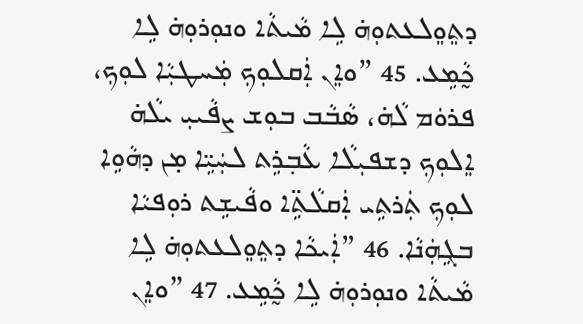ܕܬܸܘܸܠܥܬܘܼܗ̇ ܠܹܐ ܡܵܝܬܵ‌ܐ ܘܢܘܼܪܘܼܗ̇ ܠܹܐ ܟ̰ܵܡܹܥ. 45 ”ܘܐܸܢ ܐܲܩܠܘܼܟ݂ ܡܲܚܛܝܼܵܐ ܠܘܼܟ݂، ܦܪܘܿܡ ܠܵܗ̇، ܣܵܒܵܒ ܒܘܼܫ ܨܦܵܝܝܼ ܝܠܵܗ̇ ܐܸܠܘܼܟ݂ ܕܫܦܝܼܠܵܐ ܥܵܒ݂ܪܹܬ ܠܚܲܝܹ̈ܐ ܡ̣ܢ ܕܗܵܘܹܐ ܠܘܼܟ݂ ܬܲܪܬܹܝ ܐܲܩܠܵܬܹ̈‌ܐ ܘܦܵܝܫܹܬ ܪܘܼܦܝܵܐ ܒܓܹܗܲܢܵܐ. 46 ”ܐܲܝܟܵܐ ܕܬܸܘܸܠܥܬܘܼܗ̇ ܠܹܐ ܡܵܝܬܵ‌ܐ ܘܢܘܼܪܘܼܗ̇ ܠܹܐ ܟ̰ܵܡܹܥ. 47 ”ܘܐܸܢ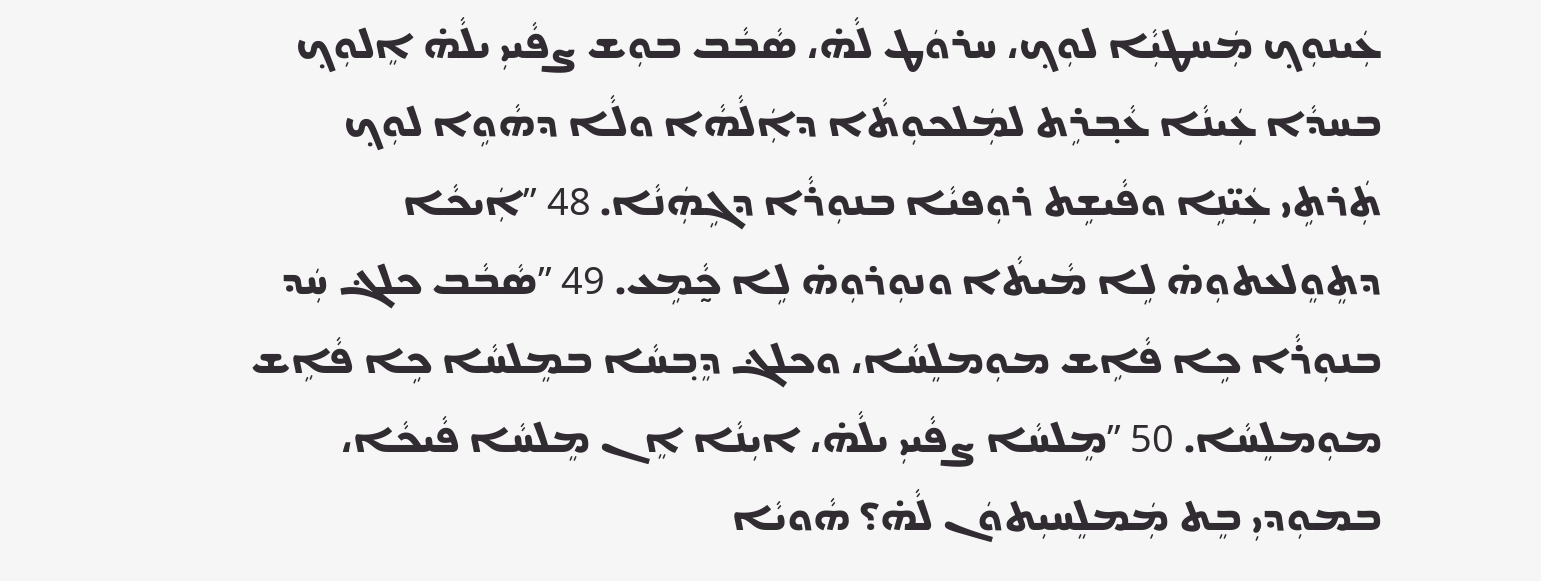ܥܲܝܢܘܼܟ݂ ܡܲܚܛܝܼܵܐ ܠܘܼܟ݂، ܚܪܘܿܛ ܠܵܗ̇، ܣܵܒܵܒ ܒܘܼܫ ܨܦܵܝܝܼ ܝܠܵܗ̇ ܐܸܠܘܼܟ݂ ܒܚܕܵܐ ܥܲܝܢܵܐ ܥܵܒ݂ܪܹܬ ܠܡܲܠܟܘܼܬܵ‌ܐ ܕܐܲܠܵܗܵܐ ܘܠܵܐ ܕܗܵܘܹܐ ܠܘܼܟ݂ ܬܲܪܬܹܝ ܥܲܝ̈ܢܹܐ ܘܦܵܝܫܹܬ ܪܘܼܦܝܵܐ ܒܢܘܼܪܵܐ ܕܓܹܗܲܢܵܐ. 48 ”ܐܲܝܟܵܐ ܕܬܸܘܸܠܥܬܘܼܗ̇ ܠܹܐ ܡܵܝܬܵ‌ܐ ܘܢܘܼܪܘܼܗ̇ ܠܹܐ ܟ̰ܵܡܹܥ. 49 ”ܣܵܒܵܒ ܟܠܔ ܚܲܕ ܒܢܘܼܪܵܐ ܟܹܐ ܦܵܐܹܫ ܡܘܼܡܠܸܚܵܐ، ܘܟܠܔ ܕܸܒ݂ܚܵܐ ܒܡܸܠܚܵܐ ܟܹܐ ܦܵܐܹܫ ܡܘܼܡܠܸܚܵܐ. 50 ”ܡܸܠܚܵܐ ܨܦܵܝܝܼ ܝܠܵܗ̇، ܐܝܼܢܵܐ ܐܸܢ ܡܸܠܚܵܐ ܦܵܝܟܵܐ، ܒܡܘܼܕܝܼ ܒܸܬ ܡܲܡܠܸܚܝܼܬܘܿܢ ܠܵܗ̇؟ ܗܵܘܝܵܐ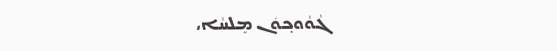ܓܵܘܵܘܟ݂ܘܿܢ ܡܸܠܚܵܐ،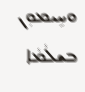ܘܚܹܝܡܘܼܢ ܒܫܠܵܡܵܐ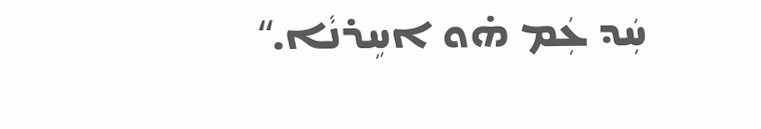ܚܲܕ ܥܲܡ ܗ̇ܘ ܐܚܹܪܢܵܐ.“